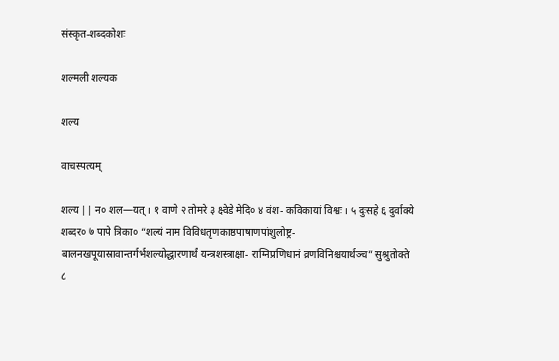संस्कृत-शब्दकोशः

शल्मली शल्यक

शल्य

वाचस्पत्यम्

शल्य || न० शल—यत् । १ वाणे २ तोमरे ३ क्ष्वेडे मेदि० ४ वंश- कविकायां विश्वः । ५ दुःसहे ६ दुर्वाक्ये शब्दर० ७ पापे त्रिका० “शल्यं नाम विविधतृणकाष्ठपाषाणपांशुलोष्ट्र- बालनखपूयास्रावान्तर्गर्भशल्योद्धारणार्थं यन्त्रशस्त्राक्षा- राग्निप्रणिधानं व्रणविनिश्चयार्थञ्च” सुश्रुतोक्ते ८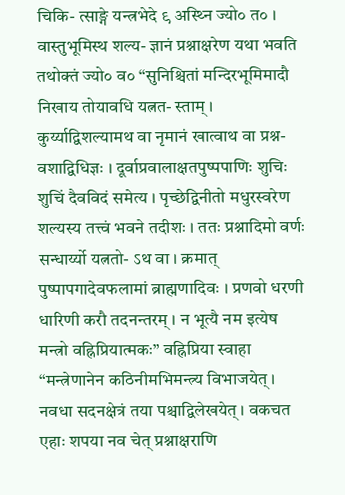चिकि- त्साङ्गे यन्त्रभेदे ९ अस्थ्नि ज्यो० त० । वास्तुभूमिस्थ शल्य- ज्ञानं प्रश्नाक्षरेण यथा भवति तथोक्तं ज्यो० व० “सुनिश्चितां मन्दिरभूमिमादौ निखाय तोयावधि यत्नत- स्ताम् । कुर्य्याद्विशल्यामथ वा नृमानं खात्वाथ वा प्रश्न- वशाद्विधिज्ञः । दूर्वाप्रवालाक्षतपुष्पपाणिः शुचिः शुचिं दैवविदं समेत्य । पृच्छेद्विनीतो मधुरस्वरेण शल्यस्य तत्त्वं भवने तदीशः । ततः प्रश्नादिमो वर्णः सन्धार्य्यो यत्नतो- ऽथ वा । क्रमात् पुष्पापगादेवफलामां ब्राह्मणादिवः । प्रणवो धरणी धारिणी करौ तदनन्तरम् । न भूत्यै नम इत्येष मन्त्रो वह्निप्रियात्मकः” वह्निप्रिया स्वाहा “मन्त्रेणानेन कठिनीमभिमन्त्र्य विभाजयेत् । नवधा सदनक्षेत्रं तया पश्चाद्विलेखयेत् । वकचत एहाः शपया नव चेत् प्रश्नाक्षराणि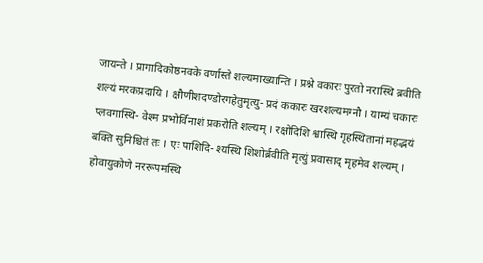जायन्ते । प्रागादिकोष्ठनवके वर्णास्ते शल्यमाख्यान्ति । प्रश्ने वकारः पुरतो नरास्थि ब्रवीति शल्यं मरकप्रदायि । क्षौणीशदण्डोरगहेतुमृत्यु- प्रदं ककारः खरशल्यमग्नौ । याम्यं चकारः प्लवगास्थि- वेश्म प्रभोर्विनाशं प्रकरोति शल्यम् । रक्षोदिशि श्वास्थि गृहस्थितानां महद्भयं बक्ति सुनिश्चितं तः । एः पाशिदि- श्यस्थि शिशोर्ब्रवीति मृत्युं प्रवासाद् मृहमेव शल्यम् । होवायुकोणे नररूपमस्थि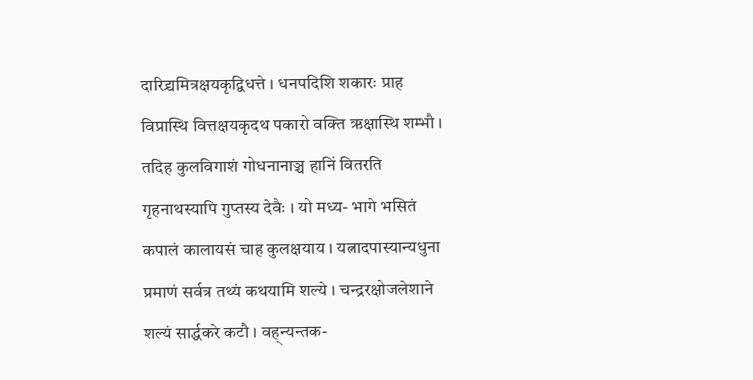दारिद्र्यमित्रक्षयकृद्विधत्ते । धनपदिशि शकारः प्राह विप्रास्थि वित्तक्षयकृदथ पकारो वक्ति ऋक्षास्थि शम्भौ । तदिह कुलविगाशं गोधनानाञ्च हानिं वितरति गृहनाथस्यापि गुप्तस्य देवैः । यो मध्य- भागे भसितं कपालं कालायसं चाह कुलक्षयाय । यत्नादपास्यान्यधुना प्रमाणं सर्वत्र तथ्यं कथयामि शल्ये । चन्द्ररक्षोजलेशाने शल्यं सार्द्धकरे कटौ । वह्न्यन्तक-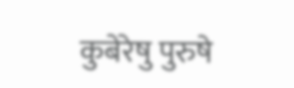कुबेरेषु पुरुषे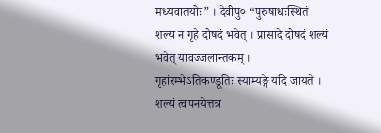मध्यवातयोः” । देवीपु० “पुरुषाधःस्थितं शल्य न गृहे दोषदं भवेत् । प्रासादे दोषदं शल्यं भवेत् यावज्जलान्तकम् । गृहांरम्भेऽतिकण्डूतिः स्याम्यङ्गे यदि जायते । शल्यं त्वपनयेत्तत्र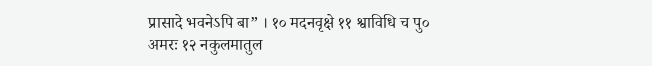प्रासादे भवनेऽपि बा” । १० मदनवृक्षे ११ श्वाविधि च पु० अमरः १२ नकुलमातुल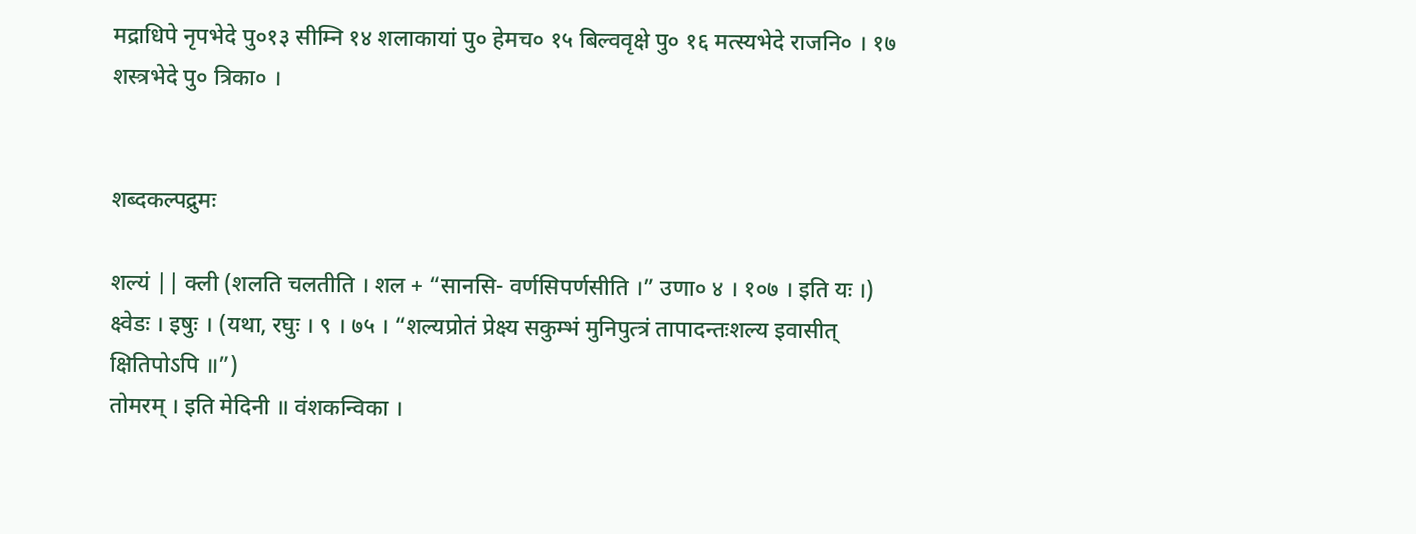मद्राधिपे नृपभेदे पु०१३ सीम्नि १४ शलाकायां पु० हेमच० १५ बिल्ववृक्षे पु० १६ मत्स्यभेदे राजनि० । १७ शस्त्रभेदे पु० त्रिका० ।


शब्दकल्पद्रुमः

शल्यं || क्ली (शलति चलतीति । शल + “सानसि- वर्णसिपर्णसीति ।” उणा० ४ । १०७ । इति यः ।)
क्ष्वेडः । इषुः । (यथा, रघुः । ९ । ७५ । “शल्यप्रोतं प्रेक्ष्य सकुम्भं मुनिपुत्त्रं तापादन्तःशल्य इवासीत् क्षितिपोऽपि ॥”)
तोमरम् । इति मेदिनी ॥ वंशकन्विका ।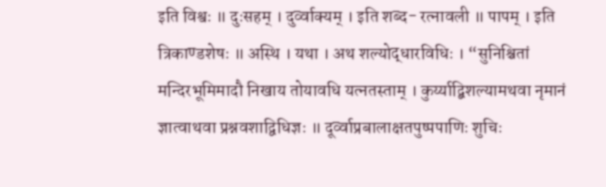इति विश्वः ॥ दुःसहम् । दुर्व्वाक्यम् । इति शब्द- रत्नावली ॥ पापम् । इति त्रिकाण्डशेषः ॥ अस्थि । यथा । अथ शल्योद्धारविधिः । “सुनिश्चितां मन्दिरभूमिमादौ निखाय तोयावधि यत्नतस्ताम् । कुर्य्याद्बिशल्यामथवा नृमानं ज्ञात्वाथवा प्रश्नवशाद्विधिज्ञः ॥ दूर्व्वाप्रबालाक्षतपुष्पपाणिः शुचिः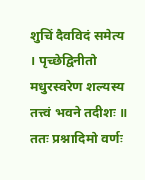शुचिं दैवविदं समेत्य । पृच्छेद्विनीतो मधुरस्वरेण शल्यस्य तत्त्वं भवने तदीशः ॥ ततः प्रश्नादिमो वर्णः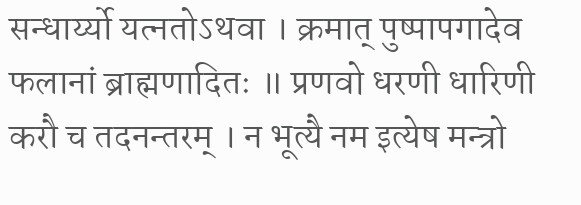सन्धार्य्यो यत्नतोऽथवा । क्रमात् पुष्पापगादेव फलानां ब्राह्मणादितः ॥ प्रणवो धरणी धारिणी करौ च तदनन्तरम् । न भूत्यै नम इत्येष मन्त्रो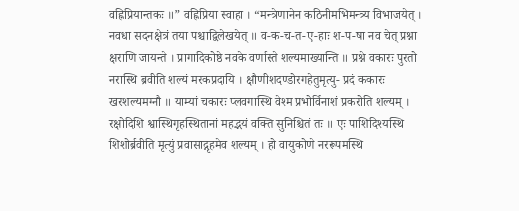वह्निप्रियान्तकः ॥” वह्निप्रिया स्वाहा । “मन्त्रेणानेन कठिनीमभिमन्त्र्य विभाजयेत् । नवधा सदनक्षेत्रं तया पश्चाद्विलेखयेत् ॥ व-क-च-त-ए-हाः श-प-षा नव चेत् प्रश्ना क्षराणि जायन्ते । प्रागादिकोष्ठे नवके वर्णास्ते शल्यमाख्यान्ति ॥ प्रश्ने वकारः पुरतो नरास्थि ब्रवीति शल्यं मरकप्रदायि । क्षौणीशदण्डोरगहेतुमृत्यु- प्रदं ककारः खरशल्यमग्नौ ॥ याम्यां चकारः प्लवगास्थि वेश्म प्रभोर्विनाशं प्रकरोति शल्यम् । रक्षोदिशि श्वास्थिगृहस्थितानां महद्भयं वक्ति सुनिश्चितं तः ॥ एः पाशिदिश्यस्थि शिशोर्ब्रवीति मृत्युं प्रवासाद्गृहमेव शल्यम् । हो वायुकोणे नररूपमस्थि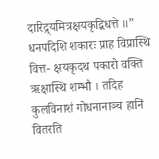दारिद्र्यमित्रक्षयकृद्बिधत्ते ॥” धनपदिशि शकारः प्राह विप्रास्थि वित्त- क्षयकृदथ पकारो वक्ति ऋक्षास्थि शम्भौ । तदिह कुलविनाशं गोधनानाञ्च हानिं वितरति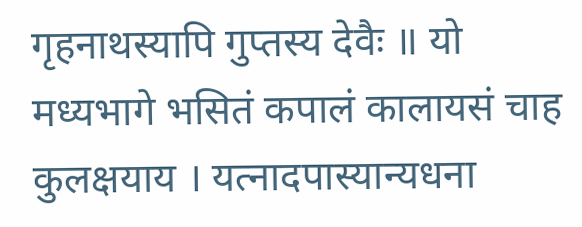गृहनाथस्यापि गुप्तस्य देवैः ॥ यो मध्यभागे भसितं कपालं कालायसं चाह कुलक्षयाय । यत्नादपास्यान्यधना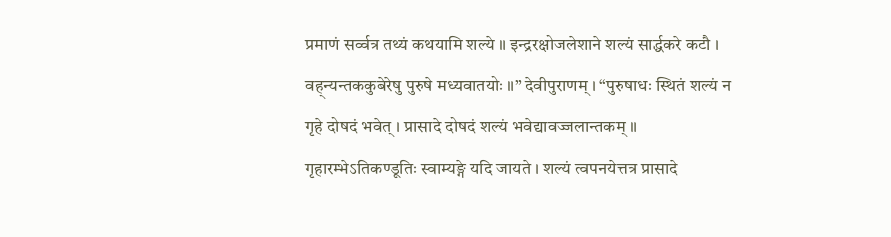प्रमाणं सर्व्वत्र तथ्यं कथयामि शल्ये ॥ इन्द्ररक्षोजलेशाने शल्यं सार्द्धकरे कटौ । वह्न्यन्तककुबेरेषु पुरुषे मध्यवातयोः ॥” देवीपुराणम् । “पुरुषाधः स्थितं शल्यं न गृहे दोषदं भवेत् । प्रासादे दोषदं शल्यं भवेद्यावज्जलान्तकम् ॥ गृहारम्भेऽतिकण्डूतिः स्वाम्यङ्गे यदि जायते । शल्यं त्वपनयेत्तत्र प्रासादे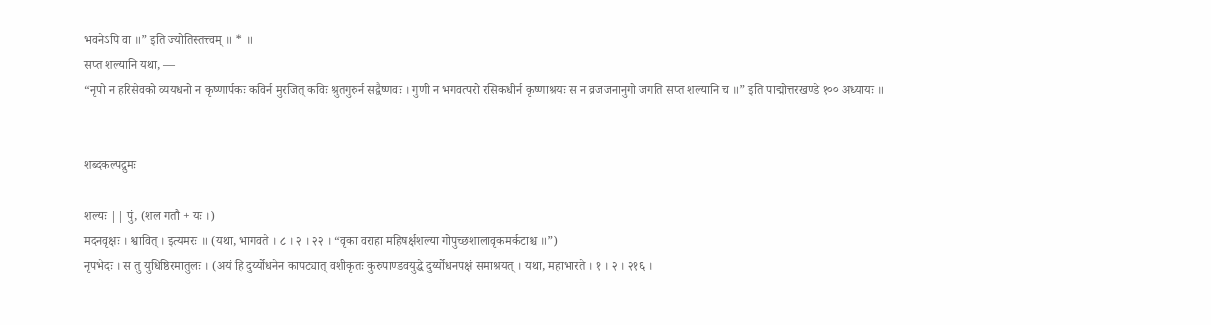भवनेऽपि वा ॥” इति ज्योतिस्तत्त्वम् ॥ * ॥
सप्त शल्यानि यथा, —
“नृपो न हरिसेवको व्ययधनो न कृष्णार्पकः कविर्न मुरजित् कविः श्रुतगुरुर्न सद्वैष्णवः । गुणी न भगवत्परो रसिकधीर्न कृष्णाश्रयः स न व्रजजनानुगो जगति सप्त शल्यानि च ॥” इति पाद्मोत्तरखण्डे १०० अध्यायः ॥


शब्दकल्पद्रुमः

शल्यः || पुं, (शल गतौ + यः ।)
मदनवृक्षः । श्वावित् । इत्यमरः ॥ (यथा, भागवते । ८ । २ । २२ । “वृका वराहा महिषर्क्षशल्या गोपुच्छशालावृकमर्कटाश्च ॥”)
नृपभेदः । स तु युधिष्ठिरमातुलः । (अयं हि दुर्य्योधनेन कापट्यात् वशीकृतः कुरुपाण्डवयुद्धे दुर्य्योधनपक्षं समाश्रयत् । यथा, महाभारते । १ । २ । २१६ ।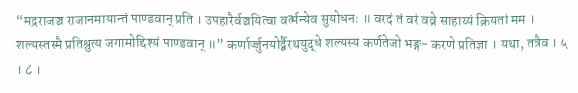“मद्रराजञ्च राजानमायान्तं पाण्डवान् प्रति । उपहारैर्वञ्चयित्वा वर्त्मन्येव सुयोधनः ॥ वरदं तं वरं वव्रे साहाय्यं क्रियतां मम । शल्यस्तस्मै प्रतिश्रुत्य जगामोद्दिश्यं पाण्डवान् ॥” कर्णार्ज्जुनयोर्द्बैरथयुद्धे शल्यस्य कर्णतेजो भङ्ग- करणे प्रतिज्ञा । यथा, तत्रैव । ५ । ८ ।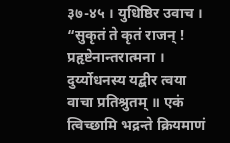३७-४५ । युधिष्ठिर उवाच । “सुकृतं ते कृतं राजन् ! प्रहृष्टेनान्तरात्मना । दुर्य्योधनस्य यद्बीर त्वया वाचा प्रतिश्रुतम् ॥ एकं त्विच्छामि भद्रन्ते क्रियमाणं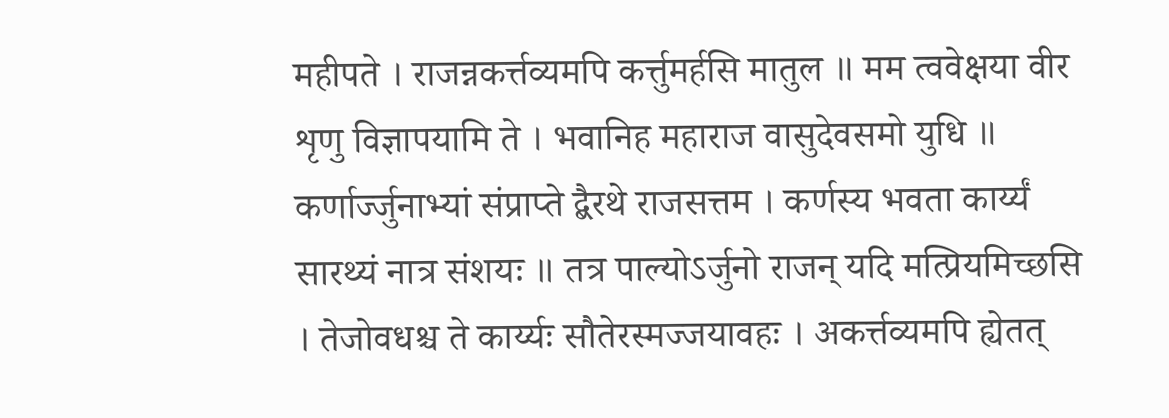महीपते । राजन्नकर्त्तव्यमपि कर्त्तुमर्हसि मातुल ॥ मम त्ववेक्षया वीर शृणु विज्ञापयामि ते । भवानिह महाराज वासुदेवसमो युधि ॥ कर्णार्ज्जुनाभ्यां संप्राप्ते द्बैरथे राजसत्तम । कर्णस्य भवता कार्य्यं सारथ्यं नात्र संशयः ॥ तत्र पाल्योऽर्जुनो राजन् यदि मत्प्रियमिच्छसि । तेजोवधश्च ते कार्य्यः सौतेरस्मज्जयावहः । अकर्त्तव्यमपि ह्येतत्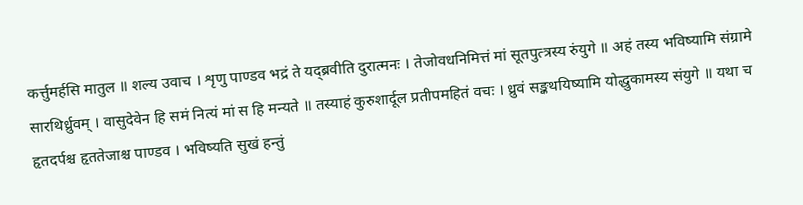कर्त्तुमर्हसि मातुल ॥ शल्य उवाच । शृणु पाण्डव भद्रं ते यद्ब्रवीति दुरात्मनः । तेजोवधनिमित्तं मां सूतपुत्त्रस्य रुंयुगे ॥ अहं तस्य भविष्यामि संग्रामे सारथिर्ध्रुवम् । वासुदेवेन हि समं नित्यं मां स हि मन्यते ॥ तस्याहं कुरुशार्दूल प्रतीपमहितं वचः । ध्रुवं सङ्कथयिष्यामि योद्धुकामस्य संयुगे ॥ यथा च हृतदर्पश्च हृततेजाश्च पाण्डव । भविष्यति सुखं हन्तुं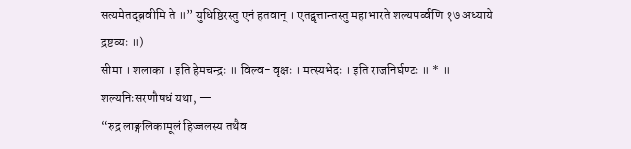सत्यमेतद्ब्रवीमि ते ॥” युधिष्ठिरस्तु एनं हतवान् । एतद्वृत्तान्तस्तु महाभारते शल्यपर्व्वणि १७ अध्याये द्रष्टव्यः ॥)
सीमा । शलाका । इति हेमचन्द्रः ॥ विल्व- वृक्षः । मत्स्यभेदः । इति राजनिर्घण्टः ॥ * ॥
शल्यनिःसरणौषधं यथा, —
“रुद्र लाङ्गलिकामूलं हिज्जलस्य तथैव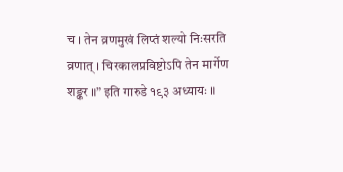च । तेन व्रणमुखं लिप्तं शल्यो निःसरति व्रणात् । चिरकालप्रविष्टोऽपि तेन मार्गेण शङ्कर ॥” इति गारुडे १९३ अध्यायः ॥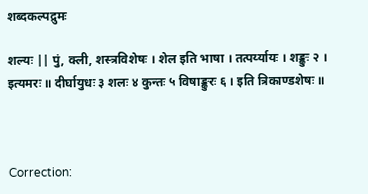शब्दकल्पद्रुमः

शल्यः || पुं, क्ली, शस्त्रविशेषः । शेल इति भाषा । तत्पर्य्यायः । शङ्कुः २ । इत्यमरः ॥ दीर्घायुधः ३ शलः ४ कुन्तः ५ विषाङ्कुरः ६ । इति त्रिकाण्डशेषः ॥



Correction: